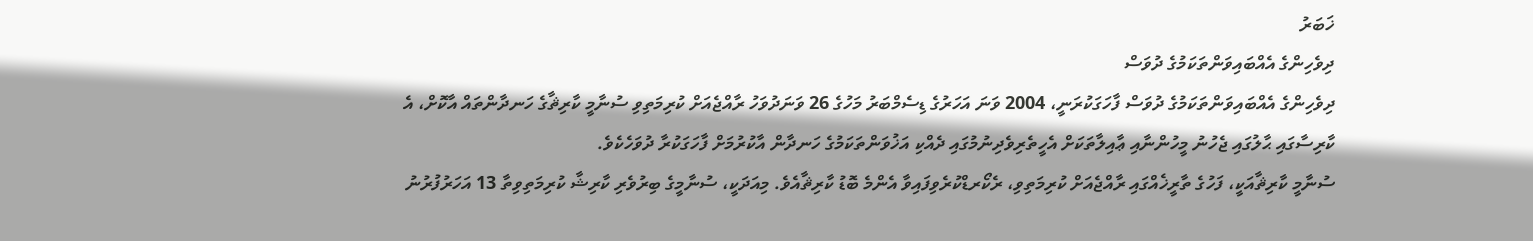ޚަބަރު
ދިވެހިންގެ އެއްބައިވަންތަކަމުގެ ދުވަސް
ދިވެހިންގެ އެއްބައިވަންތަކަމުގެ ދުވަސް ފާހަގަކުރަނީ، 2004 ވަނަ އަހަރުގެ ޑިސެމްބަރު މަހުގެ 26 ވަނަދުވަހު ރާއްޖެއަށް ކުރިމަތިވި ސުނާމީ ކާރިޘާގެ ހަނދާންތައް އާކޮށް، އެ ކާރިސާގައި ޙާލުގައި ޖެހުނު މީހުންނާއި ޢާއިލާތަކަށް އެހީތެރިވެދިނުމުގައި ދެއްކި އަޚުވަންތަކަމުގެ ހަނދާން އާކުރުމަށް ފާހަގަކުރާ ދުވަހެކެވެ.
ސުނާމީ ކާރިޘާއަކީ، ފަހުގެ ތާރީޚެއްގައި ރާއްޖެއަށް ކުރިމަތިވި، ރެކޯރޑްކުރެވިފައިވާ އެންމެ ބޮޑު ކާރިޘާއެވެ. މިއަދަކީ، ސުނާމީގެ ބިރުވެރި ކާރިޝާ ކުރިމަތިވިތާ 13 އަހަރުފުރުނު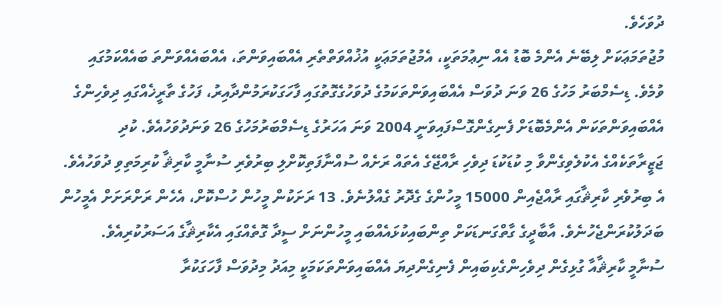ދުވަހެވެ.
މުޖުތަމަޢަކަށް ލިބޭނެ އެންމެ ބޮޑު އެއް ނިޢުމަތަކީ، އެމުޖުތަމަޢަކީ އުޚުއްވަތްތެރި އެއްބައިވަންތަ، އެއްބައެއްވަންތަ ބައެއްކަމުގައި ވުމެވެ. ޑިސެމްބަރު މަހުގެ 26 ވަނަ ދުވަސް އެއްބައިވަންތަކަމުގެ ދުވަހުގެގޮތުގައި ފާހަގަކުރަމުންދާއިރު، ފަހުގެ ތާރީޚެއްގައި ދިވެހިންގެ އެއްބައިވަންތަކަން އެންމެބޮޑަށް ފެނިގެންގޮސްފައިވަނީ 2004 ވަނަ އަހަރުގެ ޑިސެމްބަރުމަހުގެ 26 ވަނަދުވަހުއެވެ. ކުދި ޖަޒީރާތަކެއްގެ އެކުލެވިގެންވާ މި ކުޑަކުޑަ ދިވެހި ރާއްޖޭގެ އެތައް ރަށެއް ސުއްނާފަތިކޮށްލި ބިރުވެރި ސުނާމީ ކާރިޘާ ކުރިމަތިވި ދުވަހުއެވެ.
އެ ބިރުވެރި ކާރިޘާގައި ރާއްޖެއިން 15000 މީހުންގެ ގެދޮރު ގެއްލުނެވެ. 13 ރަށަކުން މީހުން ހުސްކޮށް، އެހެން ރަށްރަށަށް އެމީހުން ބަދަލުކުރަންޖެހުނެވެ. އާބާދީގެ ގާތްގަނޑަކަށް ތިންބައިކުޅައެއްބައި މީހުންނަށް ސީދާ ގޮތެއްގައި އެކާރިޘާގެ އަސަރުކުރިއެވެ.
ސުނާމީ ކާރިޘާއާ ގުޅިގެން ދިވެހިންގެކިބައިން ފެނިގެންދިޔަ އެއްބައިވަންތަކަމަކީ މިއަދު މިދުވަސް ފާހަގަކުރާ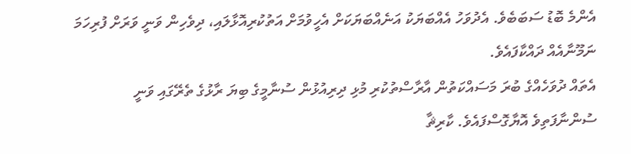އެންމެ ބޮޑު ސަބަބެވެ. އެދުވަހު އެއްބަޔަކު އަނެއްބަޔަކަށް އެހީވުމަށް އަތުކުރިއޮޅާލައި، ދިވެހިން ވަނީ ވަރަށް ފުރިހަމަ ނަމޫނާއެއް ދައްކާފައެވެ.
އެތައް ދުވަހެއްގެ ބުރަ މަސައްކަތުން އާރާސްތުކުރި މުޅި ދިރިއުޅުން ސުނާމީގެ ބިޔަ ރާޅުގެ ތެރޭގައި ވަނީ ސުންނާފަތިވެ އޮޔާގޮސްފައެވެ. ކާރިޘާ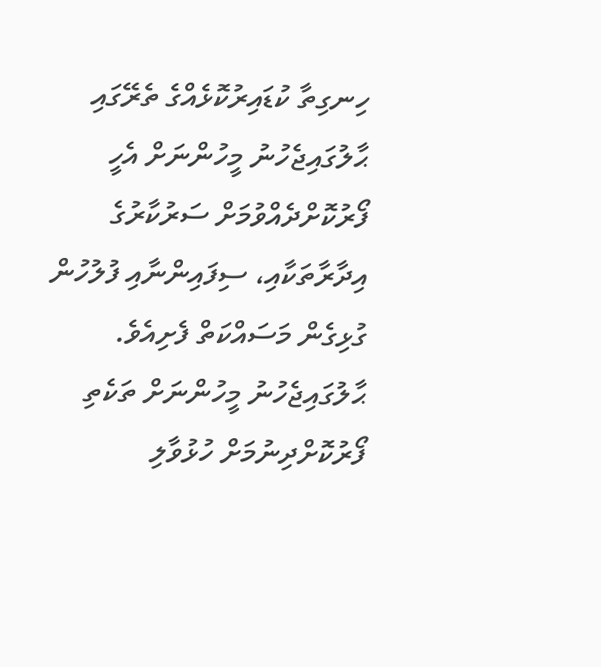ހިނގިތާ ކުޑައިރުކޮޅެއްގެ ތެރޭގައި ޙާލުގައިޖެހުނު މީހުންނަށް އެހީ ފޯރުކޮށްދެއްވުމަށް ސަރުކާރުގެ އިދާރާތަކާއި، ސިފައިންނާއި ފުލުހުން ގުޅިގެން މަސައްކަތް ފެށިއެވެ. ޙާލުގައިޖެހުނު މީހުންނަށް ތަކެތި ފޯރުކޮށްދިނުމަށް ހުޅުވާލި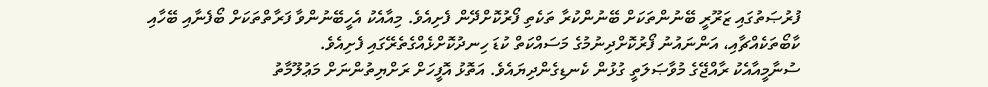ފުރުޞަތުގައި ޒަރޫރީ ބޭނުންތަކަށް ބޭނުންކުރާ ތަކެތި ފޯރުކޮށްދޭން ފެށިއެވެ. މިއާއެކު އެހީބޭނުންވާ ފަރާތްތަކަށް ބޯފެނާއި ބޭހާއި ކާބޯތަކެއްޗާއި، އަންނައުނު ފޯރުކޮށްދިނުމުގެ މަސައްކަތް ކުޑަ ހިނދުކޮށްޅެއްގެތެރޭގައި ފެށިއެވެ.
ސުނާމީއާއެކު ރާއްޖޭގެ މުވާޞަލަތީ ގުޅުން ކެނޑިގެންދިޔައެވެ. އަތޮޅު އޮފީހަށް ރަށްޔިތުންނަށް މަޢުލޫމާތު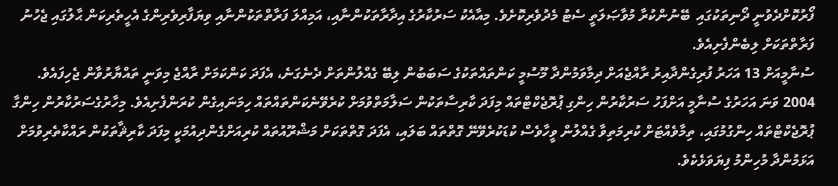ފޯރުކޮށްދެވުނީ ދޯނިތަކުގައި  ބޭނުންކުރާ މުވާޞަލަތީ ސެޓު މެދުވެރިކޮށެވެ. މިއާއެކު ސަރުކާރުގެ އިދާރާތަކުންނާއި، އަމިއްލަ ފަރާތްތަކުންނާއި ވިޔަފާރިވެރިންގެ އެހީތެރިކަން ޙާލުގައި ޖެހުނު ފަރާތްތަކަށް ލިބެންފެށިއެވެ.
ސުނާމީއަށް 13 އަހަރު ފުރިގެންދާއިރު ރާއްޖެއަށް ދިމާވަމުންދާ މޫސުމީ ކަންތައްތަކުގެ ސަބަބުން ލިބޭ ގެއްލުންތަށް ދެނެގަނެ، އެފަދަ ކަންކަމަށް ރާއްޖެ މިވަނީ ތައްޔާރުވާން ޖެހިފައެވެ. 2004 ވަނަ އަހަރުގެ ސުނާމީ އަށްފަހު ސަރުކާރުން ހިންގި ޕުރޮޖެކްޓްތައް މިފަދަ ކާރިސާތަކުން ސަލާމަތްވުމަށް ކުރެވޭނެކަންތައްތައް ހިމަނައިގެން ކުރަންފެށިއެވެ. މިހާރުގެސަރުކާރުން ހިންގާ ޕުރޮޖެކްޓްތައް ހިންގުމުގައި، ތިމާވެއްޓަށް ކުރިމަތިވާ ގެއްލުން ވީހާވެސް ކުޑަކުރެވޭނޭ ގޮތްތައް ބަލައި، އެފަދަ ގޮތްތަކަށް މަޝްރޫއުތައް ކުރިއަށްގެންދިއުމަކީ މިފަދަ ކާރިޘާތަކުން ރައްކާތެރިވުމަށް އަޅަމުންދާ މުހިންމު ފިޔަވަޅެކެވެ.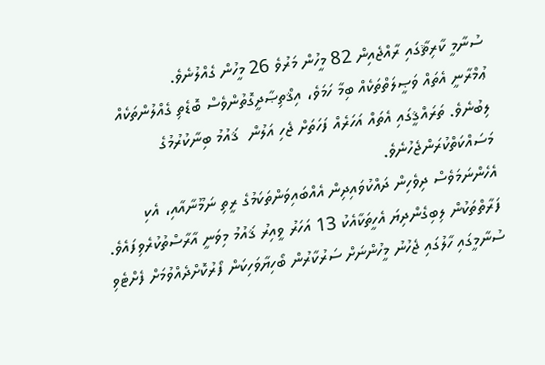ސުނާމީ ކާރިޘާގައި ރާއްޖެއިން 82 މީހުން މަރުވެ 26 މީހުން ގެއްލުނެވެ.
ޢުމްރާނީ އެތައް ވަޞީލަތްތަކެއް ބިމާ ހަމަވެ، އިޤްތިޞާދީގޮތުންވެސް ބޮޑެތި ގެއްލުންތަކެއް ލިބުނެވެ. ތަރައްޤީގައި އެތައް އަހަރެއް ފަހަތަށް ޖެހި އަލުން  ޤައުމު ބިނާކުރުމުގެ މަސައްކަތްކުރަންޖެހުނެވެ.
އެހެންނަމަވެސް ދިވެހިން ދައްކުވައިދިން އެއްބައިވަންތަކަމުގެ ރީތި ނަމޫނާއާއި، އެކި ފަރާތްތަކުން ލިބިގެންދިޔަ އެހީތަކާއެކު 13 އަހަރު ވީއިރު ޤައުމު މިވަނީ އާރާސްތުކުރެވިފައެވެ. ސުނާމީގައި ހާލުގައި ޖެހުނު މީހުންނަށް ސަރުކާރުން ބޯހިޔާވަހިކަން ފޯރުކޮށްދެއްވުމަށް ފެށްޓެވި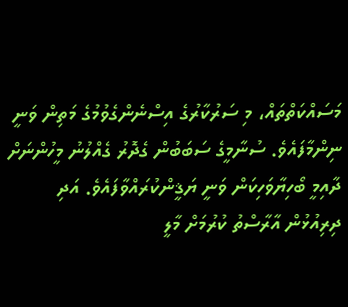މަސައްކަތްތައް، މި ސަރުކާރުގެ އިސްނެންގެވުމުގެ މަތިން ވަނީ ނިންމާފައެވެ. ސުނާމީގެ ސަބަބުން ގެދޮރު ގެއްލުނު މީހުންނަށް ދާއިމީ ބޯހިޔާވަހިކަން ވަނީ ޔަޤީންކުރައްވާފައެވެ. އަދި ދިރިއުޅުން އާރާސްތު ކުރުމަށް މާލީ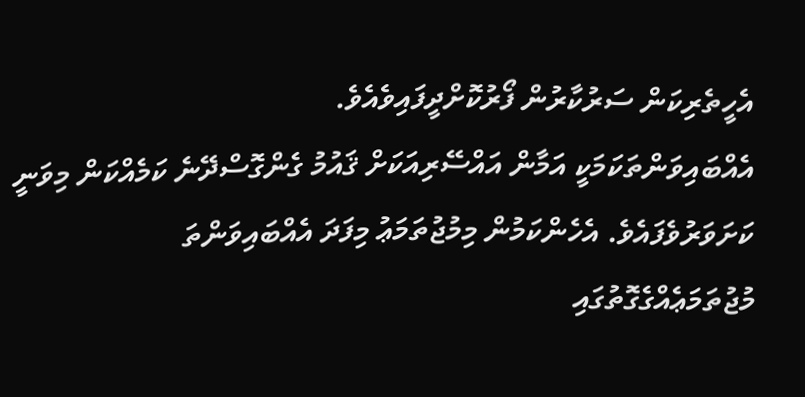އެހީތެރިކަން ސަރުކާރުން ފޯރުކޮށްދީފައިވެއެވެ.
އެއްބައިވަންތަކަމަކީ އަމާން އައްސޭރިއަކަށް ޤައުމު ގެންގޮސްދޭނެ ކަމެއްކަން މިވަނީ ކަށަވަރުވެފައެވެ. އެހެންކަމުން މިމުޖުތަމަޢު މިފަދަ އެއްބައިވަންތަ މުޖުތަމަޢެއްގެގޮތުގައި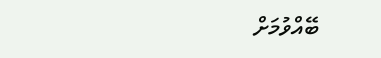ބޭއްވުމަށް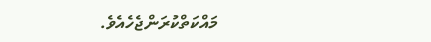މައްކަތްކުރަންޖެހެއެވެ.